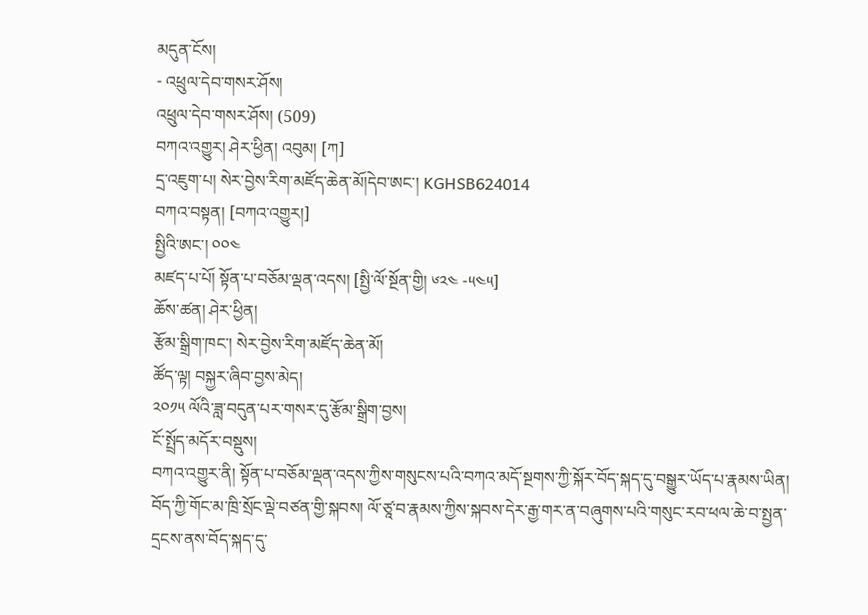མདུན་ངོས།
- འཕྲུལ་དེབ་གསར་ཤོས།
འཕྲུལ་དེབ་གསར་ཤོས། (509)
བཀའ་འགྱུར། ཤེར་ཕྱིན། འབུམ། [ཀ]
དྲ་འཇུག་པ། སེར་བྱེས་རིག་མཛོད་ཆེན་མོ།དེབ་ཨང་། KGHSB624014
བཀའ་བསྟན། [བཀའ་འགྱུར།]
སྤྱིའི་ཨང་། ༠༠༤
མཛད་པ་པོ། སྟོན་པ་བཅོམ་ལྡན་འདས། [སྤྱི་ལོ་སྔོན་གྱི། ༦༢༤ -༥༤༥]
ཆོས་ཚན། ཤེར་ཕྱིན།
རྩོམ་སྒྲིག་ཁང་། སེར་བྱེས་རིག་མཛོད་ཆེན་མོ།
ཚོད་ལྟ། བསྐྱར་ཞིབ་བྱས་མེད།
༢༠༡༥ ལོའི་ཟླ་བདུན་པར་གསར་དུ་རྩོམ་སྒྲིག་བྱས།
ངོ་སྤྲོད་མདོར་བསྡུས།
བཀའ་འགྱུར་ནི། སྟོན་པ་བཅོམ་ལྡན་འདས་ཀྱིས་གསུངས་པའི་བཀའ་མདོ་སྔགས་ཀྱི་སྐོར་བོད་སྐད་དུ་བསྒྱུར་ཡོད་པ་རྣམས་ཡིན། བོད་ཀྱི་གོང་མ་ཁྲི་སྲོང་ལྡེ་བཙན་གྱི་སྐབས། ལོ་ཙཱ་བ་རྣམས་ཀྱིས་སྐབས་དེར་རྒྱ་གར་ན་བཞུགས་པའི་གསུང་རབ་ཕལ་ཆེ་བ་སྤྱན་དྲངས་ནས་བོད་སྐད་དུ་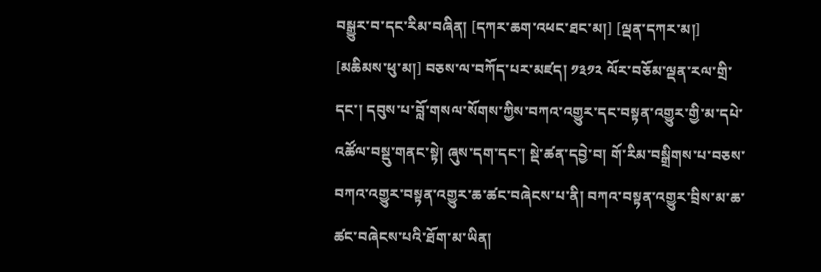བསྒྱུར་བ་དང་རིམ་བཞིན། [དཀར་ཆག་འཕང་ཐང་མ།] [ལྡན་དཀར་མ།] [མཆིམས་ཕུ་མ།] བཅས་ལ་བཀོད་པར་མཛད། ༡༣༡༢ ལོར་བཅོམ་ལྡན་རལ་གྲི་དང་། དབུས་པ་བློ་གསལ་སོགས་ཀྱིས་བཀའ་འགྱུར་དང་བསྟན་འགྱུར་གྱི་མ་དཔེ་འཚོལ་བསྡུ་གནང་སྟེ། ཞུས་དག་དང་། སྡེ་ཚན་དབྱེ་བ། གོ་རིམ་བསྒྲིགས་པ་བཅས་བཀའ་འགྱུར་བསྟན་འགྱུར་ཆ་ཚང་བཞེངས་པ་ནི། བཀའ་བསྟན་འགྱུར་བྲིས་མ་ཆ་ཚང་བཞེངས་པའི་ཐོག་མ་ཡིན།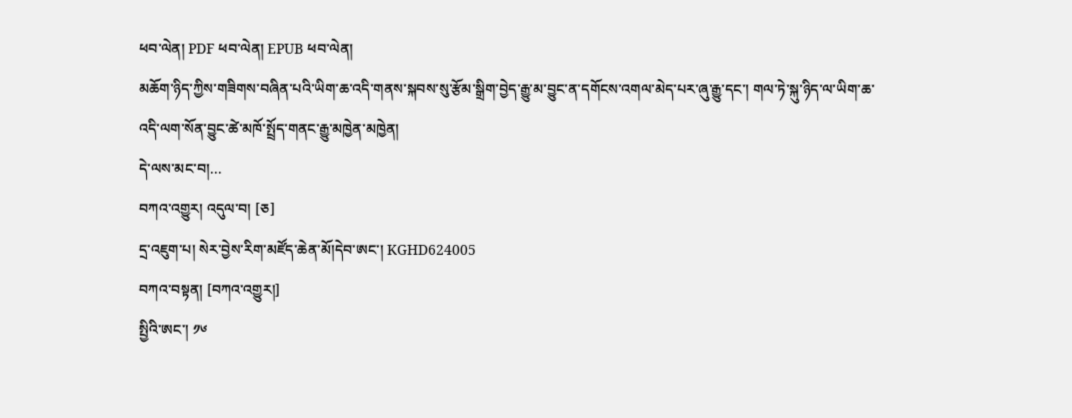ཕབ་ལེན། PDF ཕབ་ལེན། EPUB ཕབ་ལེན།
མཆོག་ཉིད་ཀྱིས་གཟིགས་བཞིན་པའི་ཡིག་ཆ་འདི་གནས་སྐབས་སུ་རྩོམ་སྒྲིག་བྱེད་རྒྱུ་མ་བྱུང་ན་དགོངས་འགལ་མེད་པར་ཞུ་རྒྱུ་དང་། གལ་ཏེ་སྐུ་ཉིད་ལ་ཡིག་ཆ་འདི་ལག་སོན་བྱུང་ཚེ་མཁོ་སྤྲོད་གནང་རྒྱུ་མཁྱེན་མཁྱེན།
དེ་ལས་མང་བ།...
བཀའ་འགྱུར། འདུལ་བ། [ཅ]
དྲ་འཇུག་པ། སེར་བྱེས་རིག་མཛོད་ཆེན་མོ།དེབ་ཨང་། KGHD624005
བཀའ་བསྟན། [བཀའ་འགྱུར།]
སྤྱིའི་ཨང་། ༡༦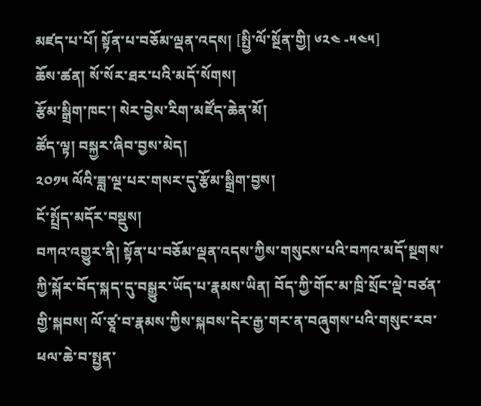མཛད་པ་པོ། སྟོན་པ་བཅོམ་ལྡན་འདས། [སྤྱི་ལོ་སྔོན་གྱི། ༦༢༤ -༥༤༥]
ཆོས་ཚན། སོ་སོར་ཐར་པའི་མདོ་སོགས།
རྩོམ་སྒྲིག་ཁང་། སེར་བྱེས་རིག་མཛོད་ཆེན་མོ།
ཚོད་ལྟ། བསྐྱར་ཞིབ་བྱས་མེད།
༢༠༡༥ ལོའི་ཟླ་ལྔ་པར་གསར་དུ་རྩོམ་སྒྲིག་བྱས།
ངོ་སྤྲོད་མདོར་བསྡུས།
བཀའ་འགྱུར་ནི། སྟོན་པ་བཅོམ་ལྡན་འདས་ཀྱིས་གསུངས་པའི་བཀའ་མདོ་སྔགས་ཀྱི་སྐོར་བོད་སྐད་དུ་བསྒྱུར་ཡོད་པ་རྣམས་ཡིན། བོད་ཀྱི་གོང་མ་ཁྲི་སྲོང་ལྡེ་བཙན་གྱི་སྐབས། ལོ་ཙཱ་བ་རྣམས་ཀྱིས་སྐབས་དེར་རྒྱ་གར་ན་བཞུགས་པའི་གསུང་རབ་ཕལ་ཆེ་བ་སྤྱན་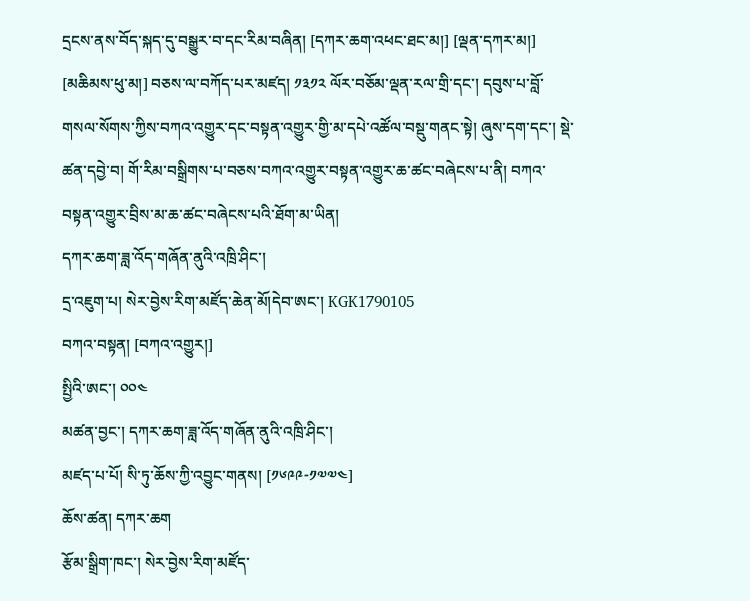དྲངས་ནས་བོད་སྐད་དུ་བསྒྱུར་བ་དང་རིམ་བཞིན། [དཀར་ཆག་འཕང་ཐང་མ།] [ལྡན་དཀར་མ།] [མཆིམས་ཕུ་མ།] བཅས་ལ་བཀོད་པར་མཛད། ༡༣༡༢ ལོར་བཅོམ་ལྡན་རལ་གྲི་དང་། དབུས་པ་བློ་གསལ་སོགས་ཀྱིས་བཀའ་འགྱུར་དང་བསྟན་འགྱུར་གྱི་མ་དཔེ་འཚོལ་བསྡུ་གནང་སྟེ། ཞུས་དག་དང་། སྡེ་ཚན་དབྱེ་བ། གོ་རིམ་བསྒྲིགས་པ་བཅས་བཀའ་འགྱུར་བསྟན་འགྱུར་ཆ་ཚང་བཞེངས་པ་ནི། བཀའ་བསྟན་འགྱུར་བྲིས་མ་ཆ་ཚང་བཞེངས་པའི་ཐོག་མ་ཡིན།
དཀར་ཆག་ཟླ་འོད་གཞོན་ནུའི་འཁྲི་ཤིང་།
དྲ་འཇུག་པ། སེར་བྱེས་རིག་མཛོད་ཆེན་མོ།དེབ་ཨང་། KGK1790105
བཀའ་བསྟན། [བཀའ་འགྱུར།]
སྤྱིའི་ཨང་། ༠༠༤
མཚན་བྱང་། དཀར་ཆག་ཟླ་འོད་གཞོན་ནུའི་འཁྲི་ཤིང་།
མཛད་པ་པོ། སི་ཏུ་ཆོས་ཀྱི་འབྱུང་གནས། [༡༦༩༩-༡༧༧༤]
ཆོས་ཚན། དཀར་ཆག
རྩོམ་སྒྲིག་ཁང་། སེར་བྱེས་རིག་མཛོད་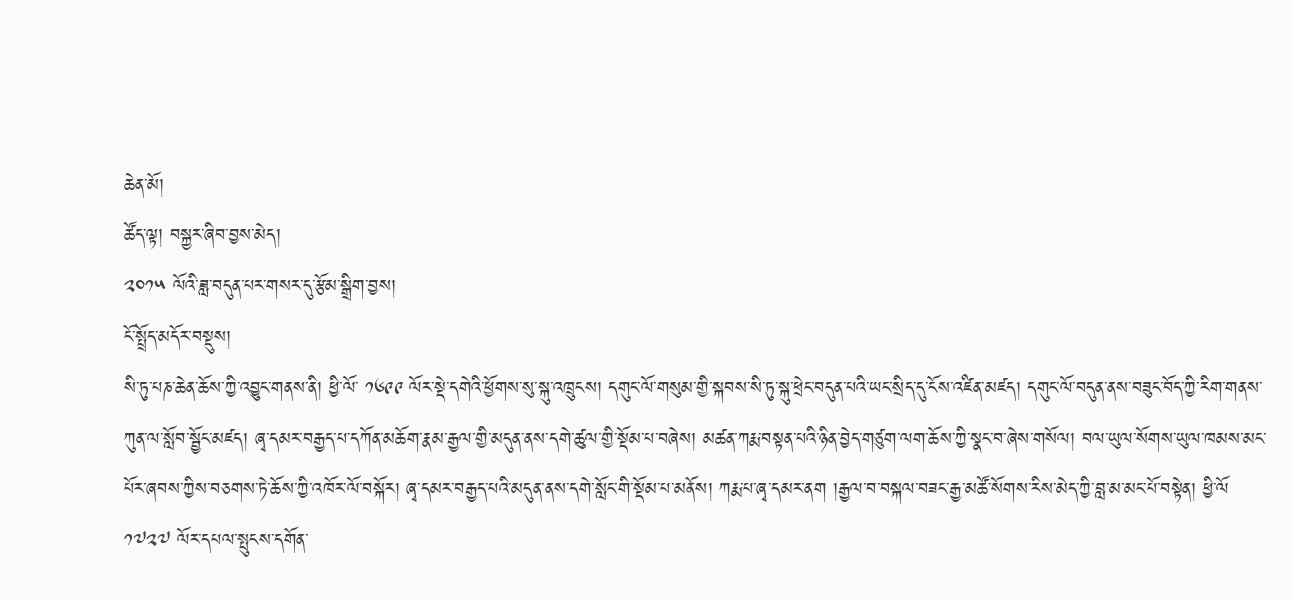ཆེན་མོ།
ཚོད་ལྟ། བསྐྱར་ཞིབ་བྱས་མེད།
༢༠༡༥ ལོའི་ཟླ་བདུན་པར་གསར་དུ་རྩོམ་སྒྲིག་བྱས།
ངོ་སྤྲོད་མདོར་བསྡུས།
སི་ཏུ་པཎ་ཆེན་ཆོས་ཀྱི་འབྱུང་གནས་ནི། ཕྱི་ལོ་ ༡༦༩༩ ལོར་སྡེ་དགེའི་ཕྱོགས་སུ་སྐུ་འཁྲུངས། དགུང་ལོ་གསུམ་གྱི་སྐབས་སི་ཏུ་སྐུ་ཕྲེང་བདུན་པའི་ཡང་སྲིད་དུ་ངོས་འཛིན་མཛད། དགུང་ལོ་བདུན་ནས་བཟུང་བོད་ཀྱི་རིག་གནས་ཀུན་ལ་སློབ་སྦྱོང་མཛད། ཞྭ་དམར་བརྒྱད་པ་དཀོན་མཆོག་རྣམ་རྒྱལ་གྱི་མདུན་ནས་དགེ་ཚུལ་གྱི་སྡོམ་པ་བཞེས། མཚན་ཀརྨ་བསྟན་པའི་ཉིན་བྱེད་གཙུག་ལག་ཆོས་ཀྱི་སྣང་བ་ཞེས་གསོལ། བལ་ཡུལ་སོགས་ཡུལ་ཁམས་མང་པོར་ཞབས་ཀྱིས་བཅགས་ཏེ་ཆོས་ཀྱི་འཁོར་ལོ་བསྐོར། ཞྭ་དམར་བརྒྱད་པའི་མདུན་ནས་དགེ་སློང་གི་སྡོམ་པ་མནོས། ཀརྨ་པ་ཞྭ་དམར་ནག །རྒྱལ་བ་བསྐལ་བཟང་རྒྱ་མཚོ་སོགས་རིས་མེད་ཀྱི་བླ་མ་མང་པོ་བསྟེན། ཕྱི་ལོ ༡༧༢༧ ལོར་དཔལ་སྤུངས་དགོན་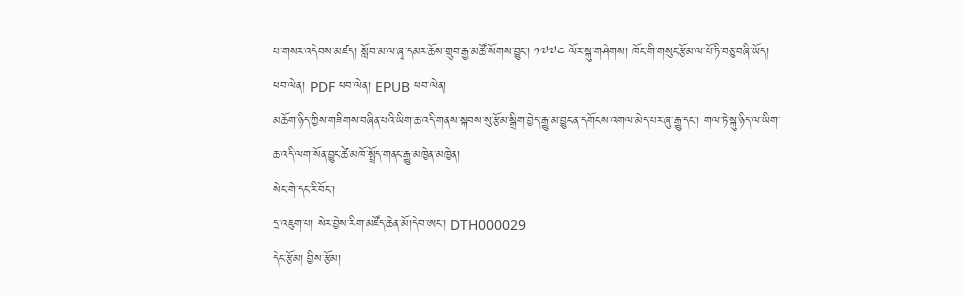པ་གསར་འདེབས་མཛད། སློབ་མ་ལ་ཞྭ་དམར་ཆོས་གྲུབ་རྒྱ་མཚོ་སོགས་བྱུང་། ༡༧༧༤ ལོར་སྐུ་གཤེགས། ཁོང་གི་གསུང་རྩོམ་ལ་པོ་ཏི་བཅུ་བཞི་ཡོད།
ཕབ་ལེན། PDF ཕབ་ལེན། EPUB ཕབ་ལེན།
མཆོག་ཉིད་ཀྱིས་གཟིགས་བཞིན་པའི་ཡིག་ཆ་འདི་གནས་སྐབས་སུ་རྩོམ་སྒྲིག་བྱེད་རྒྱུ་མ་བྱུང་ན་དགོངས་འགལ་མེད་པར་ཞུ་རྒྱུ་དང་། གལ་ཏེ་སྐུ་ཉིད་ལ་ཡིག་ཆ་འདི་ལག་སོན་བྱུང་ཚེ་མཁོ་སྤྲོད་གནང་རྒྱུ་མཁྱེན་མཁྱེན།
སེང་གེ་དང་རི་བོང་།
དྲ་འཇུག་པ། སེར་བྱེས་རིག་མཛོད་ཆེན་མོ།དེབ་ཨང་། DTH000029
དེང་རྩོམ། བྱིས་རྩོམ།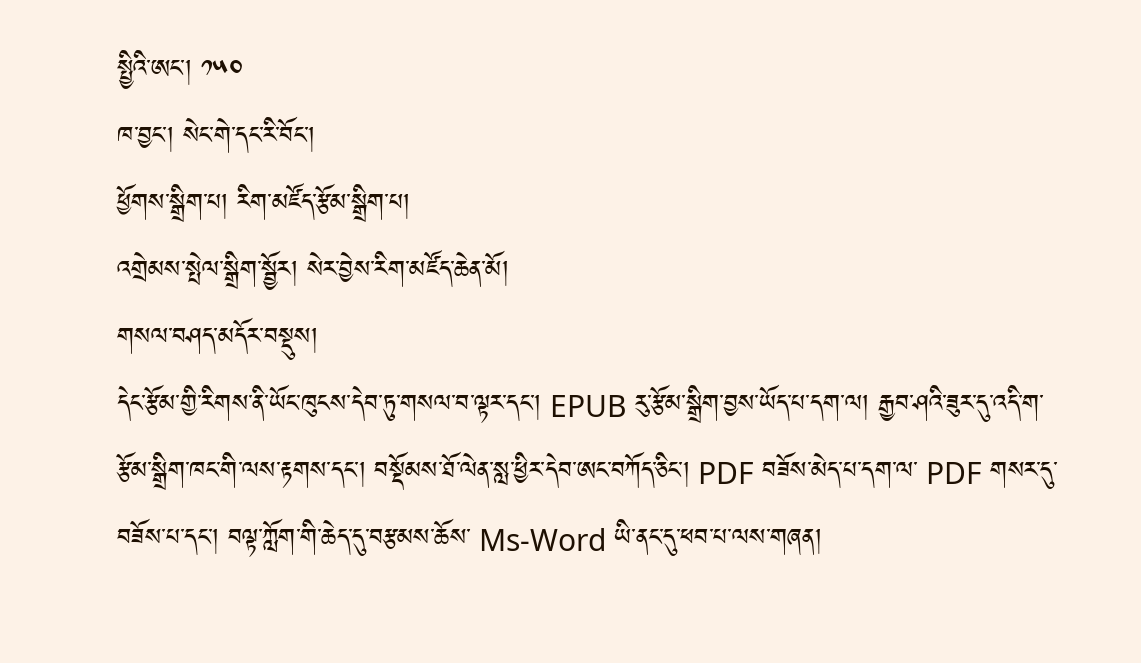སྤྱིའི་ཨང་། ༡༥༠
ཁ་བྱང་། སེང་གེ་དང་རི་བོང་།
ཕྱོགས་སྒྲིག་པ། རིག་མཛོད་རྩོམ་སྒྲིག་པ།
འགྲེམས་སྤེལ་སྒྲིག་སྦྱོར། སེར་བྱེས་རིག་མཛོད་ཆེན་མོ།
གསལ་བཤད་མདོར་བསྡུས།
དེང་རྩོམ་གྱི་རིགས་ནི་ཡོང་ཁུངས་དེབ་ཏུ་གསལ་བ་ལྟར་དང་། EPUB རུ་རྩོམ་སྒྲིག་བྱས་ཡོད་པ་དག་ལ། རྒྱབ་ཤའི་ཟུར་དུ་འདི་ག་རྩོམ་སྒྲིག་ཁང་གི་ལས་རྟགས་དང་། བསྡོམས་ཐོ་ལེན་སླ་ཕྱིར་དེབ་ཨང་བཀོད་ཅིང་། PDF བཟོས་མེད་པ་དག་ལ་ PDF གསར་དུ་བཟོས་པ་དང་། བལྟ་ཀློག་གི་ཆེད་དུ་བརྩམས་ཆོས་ Ms-Word ཡི་ནང་དུ་ཕབ་པ་ལས་གཞན།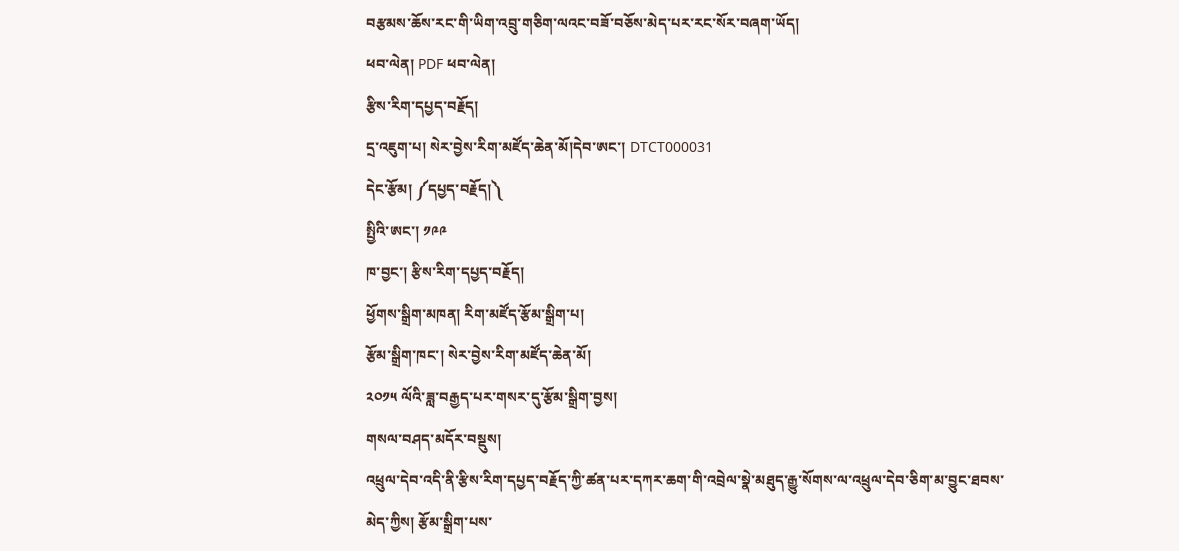བརྩམས་ཆོས་རང་གི་ཡིག་འབྲུ་གཅིག་ལའང་བཟོ་བཅོས་མེད་པར་རང་སོར་བཞག་ཡོད།
ཕབ་ལེན། PDF ཕབ་ལེན།
རྩིས་རིག་དཔྱད་བརྗོད།
དྲ་འཇུག་པ། སེར་བྱེས་རིག་མཛོད་ཆེན་མོ།དེབ་ཨང་། DTCT000031
དེང་རྩོམ། ༼དཔྱད་བརྗོད།༽
སྤྱིའི་ཨང་། ༡༩༩
ཁ་བྱང་། རྩིས་རིག་དཔྱད་བརྗོད།
ཕྱོགས་སྒྲིག་མཁན། རིག་མཛོད་རྩོམ་སྒྲིག་པ།
རྩོམ་སྒྲིག་ཁང་། སེར་བྱེས་རིག་མཛོད་ཆེན་མོ།
༢༠༡༥ ལོའི་ཟླ་བརྒྱད་པར་གསར་དུ་རྩོམ་སྒྲིག་བྱས།
གསལ་བཤད་མདོར་བསྡུས།
འཕྲུལ་དེབ་འདི་ནི་རྩིས་རིག་དཔྱད་བརྗོད་ཀྱི་ཚན་པར་དཀར་ཆག་གི་འབྲེལ་སྣེ་མཐུད་རྒྱུ་སོགས་ལ་འཕྲུལ་དེབ་ཅིག་མ་བྱུང་ཐབས་མེད་ཀྱིས། རྩོམ་སྒྲིག་པས་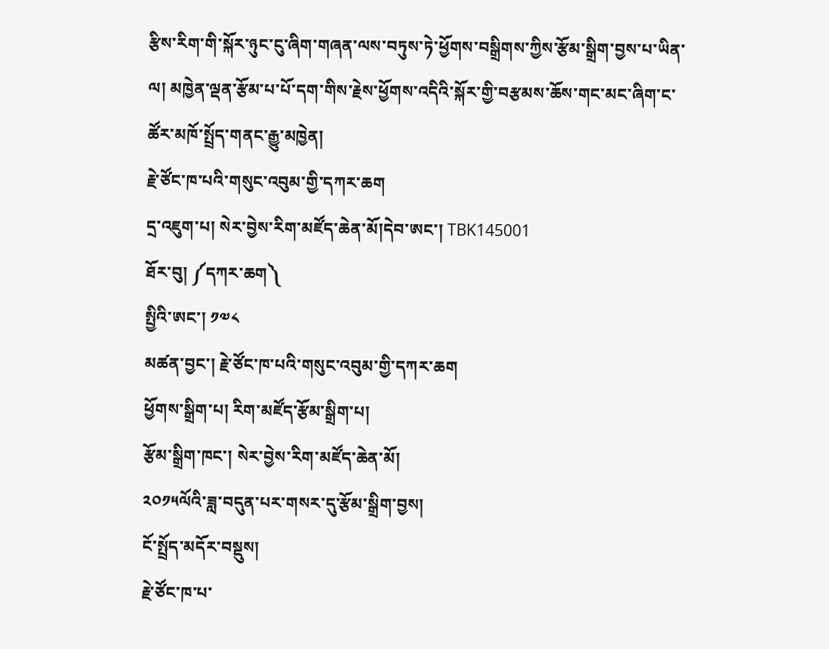རྩིས་རིག་གི་སྐོར་ཉུང་ངུ་ཞིག་གཞན་ལས་བཏུས་ཏེ་ཕྱོགས་བསྒྲིགས་ཀྱིས་རྩོམ་སྒྲིག་བྱས་པ་ཡིན་ལ། མཁྱེན་ལྡན་རྩོམ་པ་པོ་དག་གིས་རྗེས་ཕྱོགས་འདིའི་སྐོར་གྱི་བརྩམས་ཆོས་གང་མང་ཞིག་ང་ཚོར་མཁོ་སྤྲོད་གནང་རྒྱུ་མཁྱེན།
རྗེ་ཙོང་ཁ་པའི་གསུང་འབུམ་གྱི་དཀར་ཆག
དྲ་འཇུག་པ། སེར་བྱེས་རིག་མཛོད་ཆེན་མོ།དེབ་ཨང་། TBK145001
ཐོར་བུ། ༼དཀར་ཆག༽
སྤྱིའི་ཨང་། ༡༧༨
མཚན་བྱང་། རྗེ་ཙོང་ཁ་པའི་གསུང་འབུམ་གྱི་དཀར་ཆག
ཕྱོགས་སྒྲིག་པ། རིག་མཛོད་རྩོམ་སྒྲིག་པ།
རྩོམ་སྒྲིག་ཁང་། སེར་བྱེས་རིག་མཛོད་ཆེན་མོ།
༢༠༡༥ལོའི་ཟླ་བདུན་པར་གསར་དུ་རྩོམ་སྒྲིག་བྱས།
ངོ་སྤྲོད་མདོར་བསྡུས།
རྗེ་ཙོང་ཁ་པ་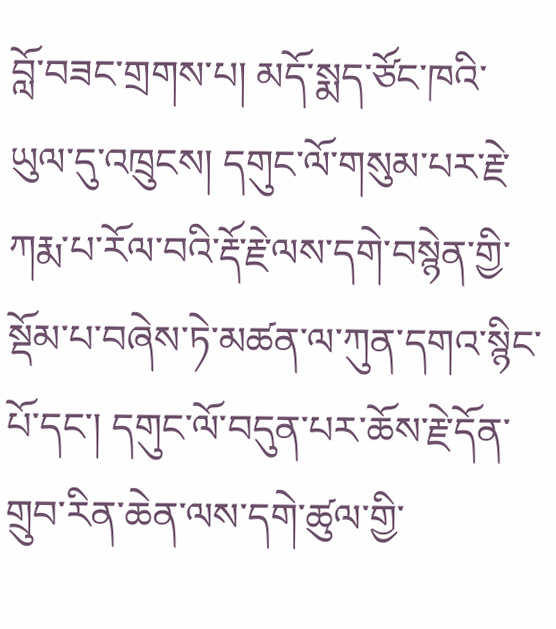བློ་བཟང་གྲགས་པ། མདོ་སྨད་ཙོང་ཁའི་ཡུལ་དུ་འཁྲུངས། དགུང་ལོ་གསུམ་པར་རྗེ་ཀརྨ་པ་རོལ་བའི་རྡོ་རྗེ་ལས་དགེ་བསྙེན་གྱི་སྡོམ་པ་བཞེས་ཏེ་མཚན་ལ་ཀུན་དགའ་སྙིང་པོ་དང་། དགུང་ལོ་བདུན་པར་ཆོས་རྗེ་དོན་གྲུབ་རིན་ཆེན་ལས་དགེ་ཚུལ་གྱི་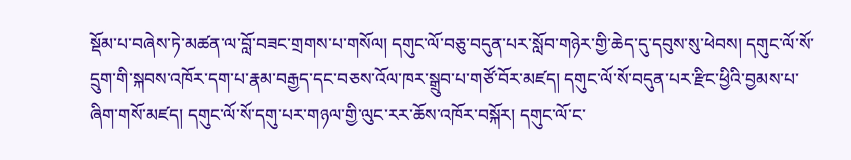སྡོམ་པ་བཞེས་ཏེ་མཚན་ལ་བློ་བཟང་གྲགས་པ་གསོལ། དགུང་ལོ་བཅུ་བདུན་པར་སློབ་གཉེར་གྱི་ཆེད་དུ་དབུས་སུ་ཕེབས། དགུང་ལོ་སོ་དྲུག་གི་སྐབས་འཁོར་དག་པ་རྣམ་བརྒྱད་དང་བཅས་འོལ་ཁར་སྒྲུབ་པ་གཙོ་བོར་མཛད། དགུང་ལོ་སོ་བདུན་པར་རྫིང་ཕྱིའི་བྱམས་པ་ཞིག་གསོ་མཛད། དགུང་ལོ་སོ་དགུ་པར་གཉལ་གྱི་ལུང་རར་ཆོས་འཁོར་བསྐོར། དགུང་ལོ་ང་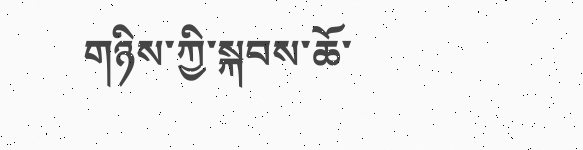གཉིས་ཀྱི་སྐབས་ཆོ་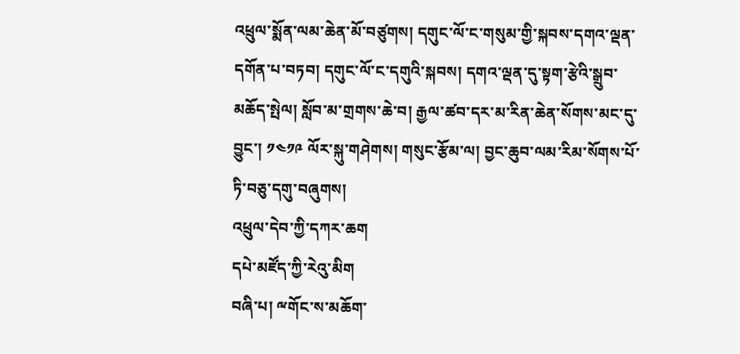འཕྲུལ་སྨོན་ལམ་ཆེན་མོ་བཙུགས། དགུང་ལོ་ང་གསུམ་གྱི་སྐབས་དགའ་ལྡན་དགོན་པ་བཏབ། དགུང་ལོ་ང་དགུའི་སྐབས། དགའ་ལྡན་དུ་སྟག་རྩེའི་སྒྲུབ་མཆོད་སྤེལ། སློབ་མ་གྲགས་ཆེ་བ། རྒྱལ་ཚབ་དར་མ་རིན་ཆེན་སོགས་མང་དུ་བྱུང་། ༡༤༡༩ ལོར་སྐུ་གཤེགས། གསུང་རྩོམ་ལ། བྱང་ཆུབ་ལམ་རིམ་སོགས་པོ་ཏི་བཅུ་དགུ་བཞུགས།
འཕྲུལ་དེབ་ཀྱི་དཀར་ཆག
དཔེ་མཛོད་ཀྱི་རེའུ་མིག
བཞི་པ། ྋགོང་ས་མཆོག་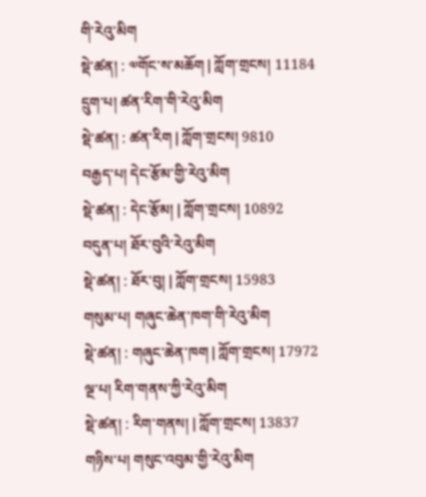གི་རེའུ་མིག
སྡེ་ཚན། : ༧གོང་ས་མཆོག | ཀློག་གྲངས། 11184
དྲུག་པ། ཚན་རིག་གི་རེའུ་མིག
སྡེ་ཚན། : ཚན་རིག | ཀློག་གྲངས། 9810
བརྒྱད་པ། དེང་རྩོམ་གྱི་རེའུ་མིག
སྡེ་ཚན། : དེང་རྩོམ། | ཀློག་གྲངས། 10892
བདུན་པ། ཐོར་བུའི་རེའུ་མིག
སྡེ་ཚན། : ཐོར་བུ། | ཀློག་གྲངས། 15983
གསུམ་པ། གཞུང་ཆེན་ཁག་གི་རེའུ་མིག
སྡེ་ཚན། : གཞུང་ཆེན་ཁག | ཀློག་གྲངས། 17972
ལྔ་པ། རིག་གནས་ཀྱི་རེའུ་མིག
སྡེ་ཚན། : རིག་གནས། | ཀློག་གྲངས། 13837
གཉིས་པ། གསུང་འབུམ་གྱི་རེའུ་མིག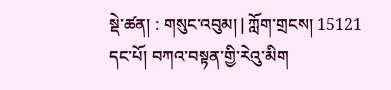སྡེ་ཚན། : གསུང་འབུམ། | ཀློག་གྲངས། 15121
དང་པོ། བཀའ་བསྟན་གྱི་རེའུ་མིག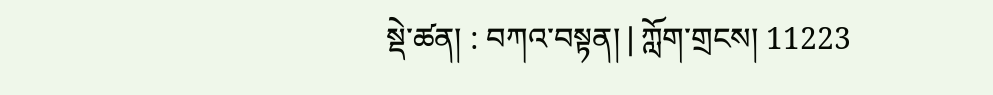སྡེ་ཚན། : བཀའ་བསྟན། | ཀློག་གྲངས། 11223